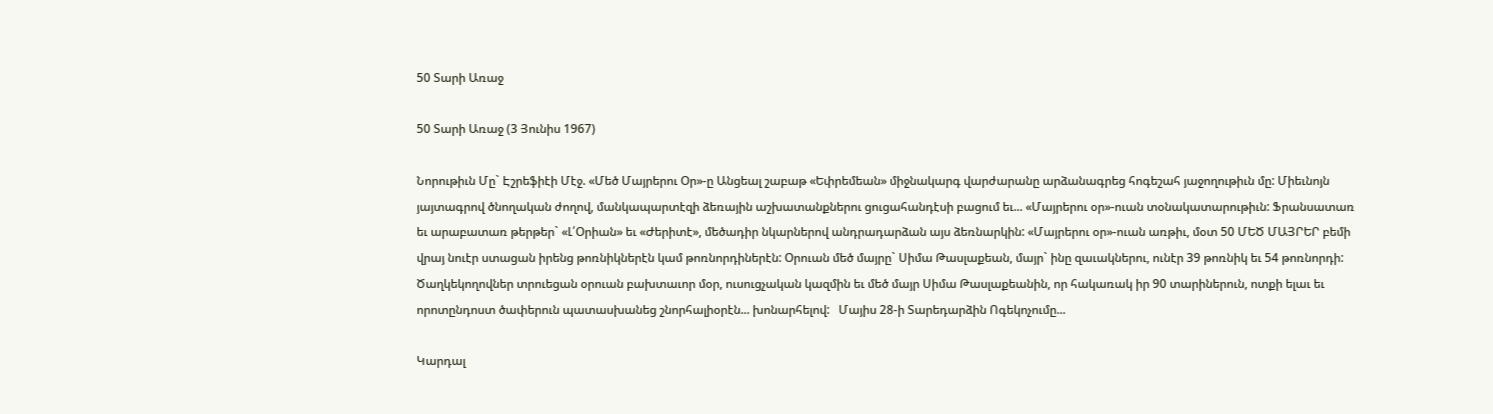50 Տարի Առաջ

50 Տարի Առաջ (3 Յունիս 1967)

Նորութիւն Մը` Էշրեֆիէի Մէջ. «Մեծ Մայրերու Օր»-ը Անցեալ շաբաթ «Եփրեմեան» միջնակարգ վարժարանը արձանագրեց հոգեշահ յաջողութիւն մը: Միեւնոյն յայտագրով ծնողական ժողով, մանկապարտէզի ձեռային աշխատանքներու ցուցահանդէսի բացում եւ... «Մայրերու օր»-ուան տօնակատարութիւն: Ֆրանսատառ եւ արաբատառ թերթեր` «Լ՛Օրիան» եւ «Ժերիտէ», մեծադիր նկարներով անդրադարձան այս ձեռնարկին: «Մայրերու օր»-ուան առթիւ, մօտ 50 ՄԵԾ ՄԱՅՐԵՐ բեմի վրայ նուէր ստացան իրենց թոռնիկներէն կամ թոռնորդիներէն: Օրուան մեծ մայրը` Սիմա Թասլաքեան, մայր` ինը զաւակներու, ունէր 39 թոռնիկ եւ 54 թոռնորդի: Ծաղկեկողովներ տրուեցան օրուան բախտաւոր մօր, ուսուցչական կազմին եւ մեծ մայր Սիմա Թասլաքեանին, որ հակառակ իր 90 տարիներուն, ոտքի ելաւ եւ որոտընդոստ ծափերուն պատասխանեց շնորհալիօրէն... խոնարհելով:   Մայիս 28-ի Տարեդարձին Ոգեկոչումը...

Կարդալ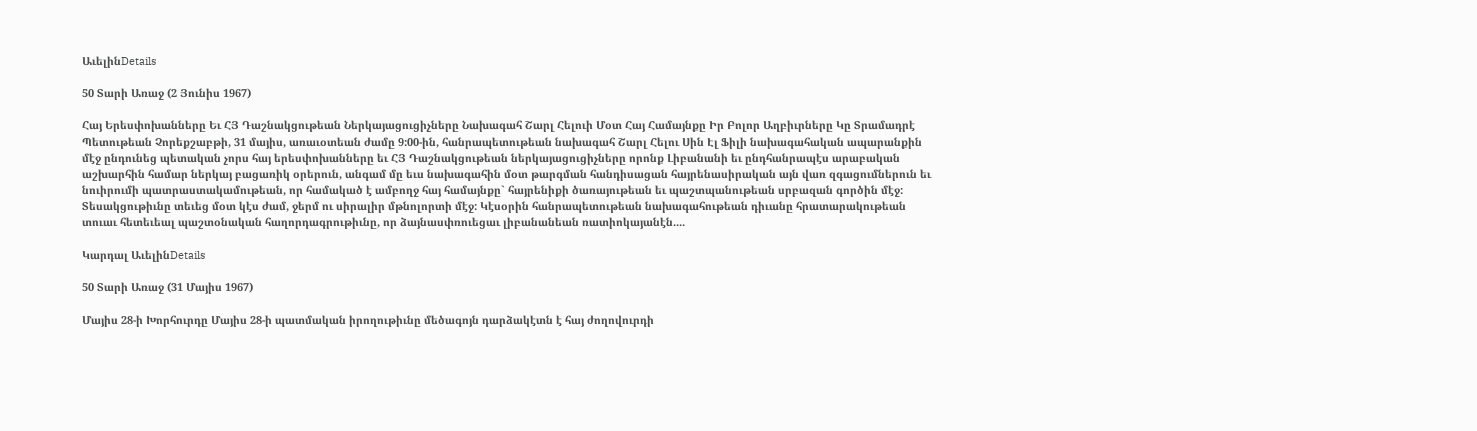ԱւելինDetails

50 Տարի Առաջ (2 Յունիս 1967)

Հայ Երեսփոխանները Եւ ՀՅ Դաշնակցութեան Ներկայացուցիչները Նախագահ Շարլ Հելուի Մօտ Հայ Համայնքը Իր Բոլոր Աղբիւրները Կը Տրամադրէ Պետութեան Չորեքշաբթի, 31 մայիս, առաւօտեան ժամը 9:00-ին, հանրապետութեան նախագահ Շարլ Հելու Սին Էլ Ֆիլի նախագահական ապարանքին մէջ ընդունեց պետական չորս հայ երեսփոխանները եւ ՀՅ Դաշնակցութեան ներկայացուցիչները որոնք Լիբանանի եւ ընդհանրապէս արաբական աշխարհին համար ներկայ բացառիկ օրերուն, անգամ մը եւս նախագահին մօտ թարգման հանդիսացան հայրենասիրական այն վառ զգացումներուն եւ նուիրումի պատրաստակամութեան, որ համակած է ամբողջ հայ համայնքը` հայրենիքի ծառայութեան եւ պաշտպանութեան սրբազան գործին մէջ: Տեսակցութիւնը տեւեց մօտ կէս ժամ, ջերմ ու սիրալիր մթնոլորտի մէջ: Կէսօրին հանրապետութեան նախագահութեան դիւանը հրատարակութեան տուաւ հետեւեալ պաշտօնական հաղորդագրութիւնը, որ ձայնասփռուեցաւ լիբանանեան ռատիոկայանէն....

Կարդալ ԱւելինDetails

50 Տարի Առաջ (31 Մայիս 1967)

Մայիս 28-ի Խորհուրդը Մայիս 28-ի պատմական իրողութիւնը մեծագոյն դարձակէտն է հայ ժողովուրդի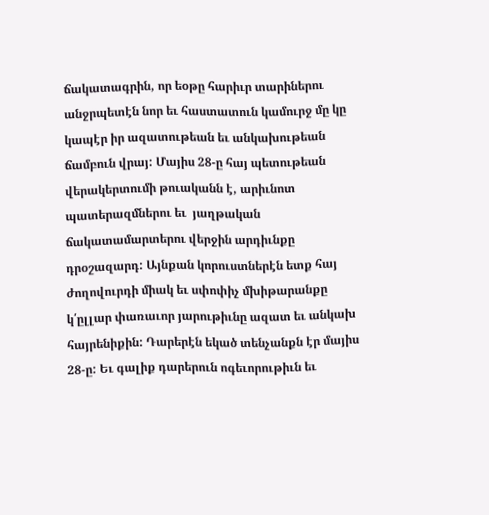ճակատագրին, որ եօթը հարիւր տարիներու անջրպետէն նոր եւ հաստատուն կամուրջ մը կը կապէր իր ազատութեան եւ անկախութեան ճամբուն վրայ: Մայիս 28-ը հայ պետութեան վերակերտումի թուականն է, արիւնոտ պատերազմներու եւ  յաղթական ճակատամարտերու վերջին արդիւնքը դրօշազարդ: Այնքան կորուստներէն ետք հայ ժողովուրդի միակ եւ սփոփիչ մխիթարանքը կ՛ըլլար փառաւոր յարութիւնը ազատ եւ անկախ հայրենիքին: Դարերէն եկած տենչանքն էր մայիս 28-ը: Եւ գալիք դարերուն ոգեւորութիւն եւ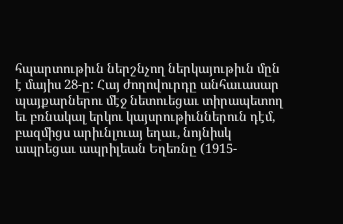հպարտութիւն ներշնչող ներկայութիւն մըն է մայիս 28-ը: Հայ ժողովուրդը անհաւասար պայքարներու մէջ նետուեցաւ տիրապետող եւ բռնակալ երկու կայսրութիւններուն դէմ, բազմիցս արիւնլուայ եղաւ, նոյնիսկ ապրեցաւ ապրիլեան Եղեռնը (1915-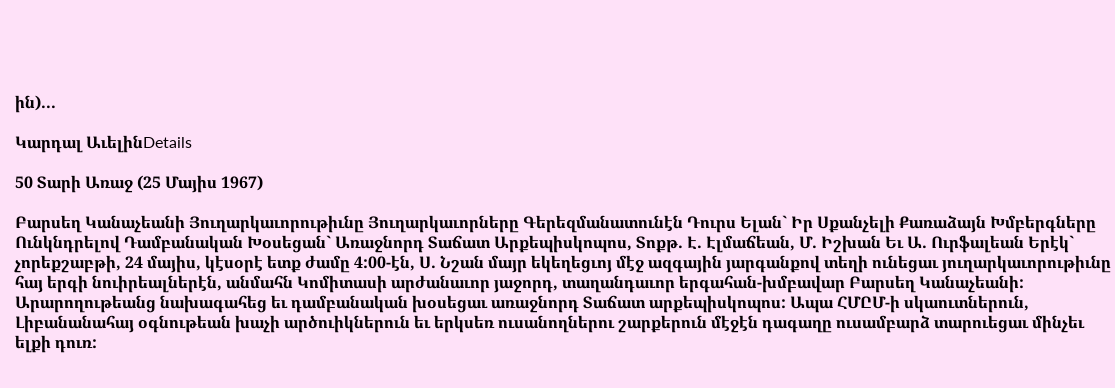ին)...

Կարդալ ԱւելինDetails

50 Տարի Առաջ (25 Մայիս 1967)

Բարսեղ Կանաչեանի Յուղարկաւորութիւնը Յուղարկաւորները Գերեզմանատունէն Դուրս Ելան` Իր Սքանչելի Քառաձայն Խմբերգները Ունկնդրելով Դամբանական Խօսեցան` Առաջնորդ Տաճատ Արքեպիսկոպոս, Տոքթ. Է. Էլմաճեան, Մ. Իշխան Եւ Ա. Ուրֆալեան Երէկ` չորեքշաբթի, 24 մայիս, կէսօրէ ետք ժամը 4:00-էն, Ս. Նշան մայր եկեղեցւոյ մէջ ազգային յարգանքով տեղի ունեցաւ յուղարկաւորութիւնը հայ երգի նուիրեալներէն, անմահն Կոմիտասի արժանաւոր յաջորդ, տաղանդաւոր երգահան-խմբավար Բարսեղ Կանաչեանի: Արարողութեանց նախագահեց եւ դամբանական խօսեցաւ առաջնորդ Տաճատ արքեպիսկոպոս: Ապա ՀՄԸՄ-ի սկաուտներուն, Լիբանանահայ օգնութեան խաչի արծուիկներուն եւ երկսեռ ուսանողներու շարքերուն մէջէն դագաղը ուսամբարձ տարուեցաւ մինչեւ ելքի դուռ: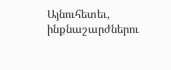Այնուհետեւ, ինքնաշարժներու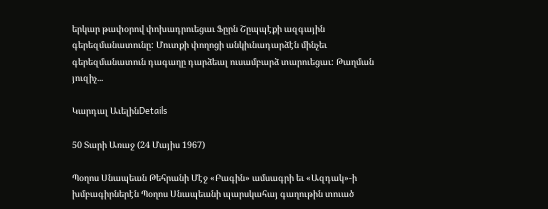երկար թափօրով փոխադրուեցաւ Ֆըրն Շըպպէքի ազգային գերեզմանատունը: Մուտքի փողոցի անկիւնադարձէն մինչեւ գերեզմանատուն դագաղը դարձեալ ուսամբարձ տարուեցաւ: Թաղման յուզիչ...

Կարդալ ԱւելինDetails

50 Տարի Առաջ (24 Մայիս 1967)

Պօղոս Սնապեան Թեհրանի Մէջ «Բագին» ամսագրի եւ «Ազդակ»-ի խմբագիրներէն Պօղոս Սնապեանի պարսկահայ գաղութին տուած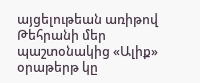այցելութեան առիթով Թեհրանի մեր պաշտօնակից «Ալիք» օրաթերթ կը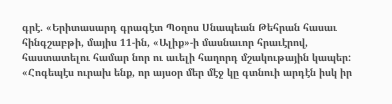գրէ. «Երիտասարդ գրագէտ Պօղոս Սնապեան Թեհրան հասաւ հինգշաբթի, մայիս 11-ին, «Ալիք»-ի մասնաւոր հրաւէրով, հաստատելու համար նոր ու աւելի հաղորդ մշակութային կապեր: «Հոգեպէս ուրախ ենք, որ այսօր մեր մէջ կը գտնուի արդէն իսկ իր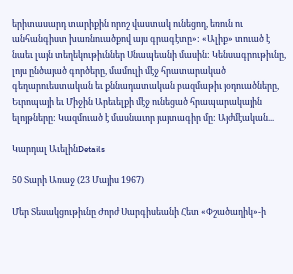երիտասարդ տարիքին որոշ վաստակ ունեցող, եռուն ու անհանգիստ խառնուածքով այս գրագէտը»: «Ալիք» տուած է նաեւ լայն տեղեկութիւններ Սնապեանի մասին: Կենսագրութիւնը, լոյս ընծայած գործերը, մամուլի մէջ հրատարակած գեղարուեստական եւ քննադատական բազմաթիւ յօդուածները, Եւրոպայի եւ Միջին Արեւելքի մէջ ունեցած հրապարակային ելոյթները: Կազմուած է մասնաւոր յայտագիր մը: Այժմէական...

Կարդալ ԱւելինDetails

50 Տարի Առաջ (23 Մայիս 1967)

Մեր Տեսակցութիւնը Ժորժ Սարգիսեանի Հետ «Փշածաղիկ»-ի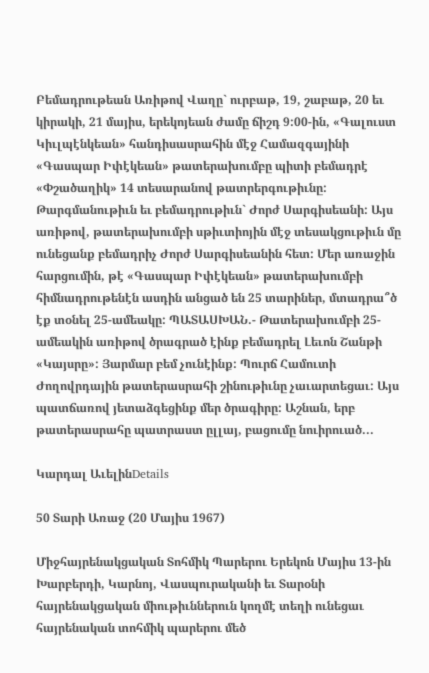Բեմադրութեան Առիթով Վաղը` ուրբաթ, 19, շաբաթ, 20 եւ կիրակի, 21 մայիս, երեկոյեան ժամը ճիշդ 9:00-ին, «Գալուստ Կիւլպէնկեան» հանդիսասրահին մէջ Համազգայինի «Գասպար Իփէկեան» թատերախումբը պիտի բեմադրէ «Փշածաղիկ» 14 տեսարանով թատրերգութիւնը: Թարգմանութիւն եւ բեմադրութիւն` Ժորժ Սարգիսեանի: Այս առիթով, թատերախումբի սթիւտիոյին մէջ տեսակցութիւն մը ունեցանք բեմադրիչ Ժորժ Սարգիսեանին հետ: Մեր առաջին հարցումին, թէ «Գասպար Իփէկեան» թատերախումբի հիմնադրութենէն ասդին անցած են 25 տարիներ, մտադրա՞ծ էք տօնել 25-ամեակը: ՊԱՏԱՍԽԱՆ.- Թատերախումբի 25-ամեակին առիթով ծրագրած էինք բեմադրել Լեւոն Շանթի «Կայսրը»: Յարմար բեմ չունէինք: Պուրճ Համուտի Ժողովրդային թատերասրահի շինութիւնը չաւարտեցաւ: Այս պատճառով յետաձգեցինք մեր ծրագիրը: Աշնան, երբ թատերասրահը պատրաստ ըլլայ, բացումը նուիրուած...

Կարդալ ԱւելինDetails

50 Տարի Առաջ (20 Մայիս 1967)

Միջհայրենակցական Տոհմիկ Պարերու Երեկոն Մայիս 13-ին Խարբերդի, Կարնոյ, Վասպուրականի եւ Տարօնի հայրենակցական միութիւններուն կողմէ տեղի ունեցաւ հայրենական տոհմիկ պարերու մեծ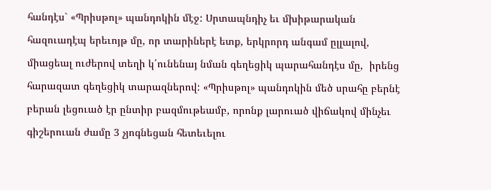հանդէս` «Պրիսթոլ» պանդոկին մէջ: Սրտապնդիչ եւ մխիթարական հազուադէպ երեւոյթ մը, որ տարիներէ ետք, երկրորդ անգամ ըլլալով, միացեալ ուժերով տեղի կ՛ունենայ նման գեղեցիկ պարահանդէս մը,  իրենց հարազատ գեղեցիկ տարազներով: «Պրիսթոլ» պանդոկին մեծ սրահը բերնէ բերան լեցուած էր ընտիր բազմութեամբ, որոնք լարուած վիճակով մինչեւ գիշերուան ժամը 3 չյոգնեցան հետեւելու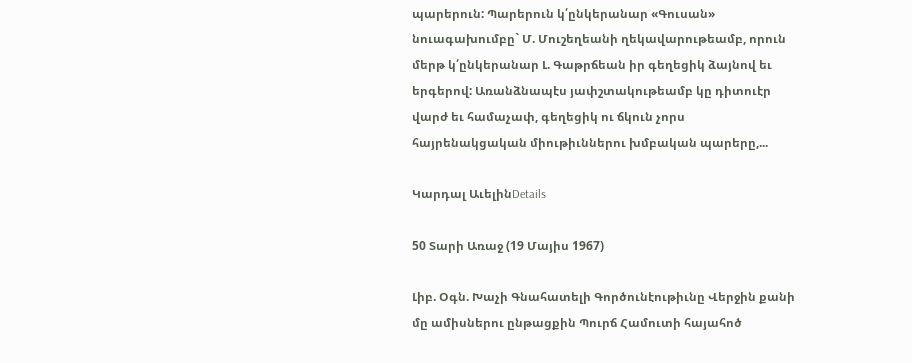պարերուն: Պարերուն կ՛ընկերանար «Գուսան» նուագախումբը` Մ. Մուշեղեանի ղեկավարութեամբ, որուն մերթ կ՛ընկերանար Լ. Գաթրճեան իր գեղեցիկ ձայնով եւ երգերով: Առանձնապէս յափշտակութեամբ կը դիտուէր վարժ եւ համաչափ, գեղեցիկ ու ճկուն չորս հայրենակցական միութիւններու խմբական պարերը,...

Կարդալ ԱւելինDetails

50 Տարի Առաջ (19 Մայիս 1967)

Լիբ. Օգն. Խաչի Գնահատելի Գործունէութիւնը Վերջին քանի մը ամիսներու ընթացքին Պուրճ Համուտի հայահոծ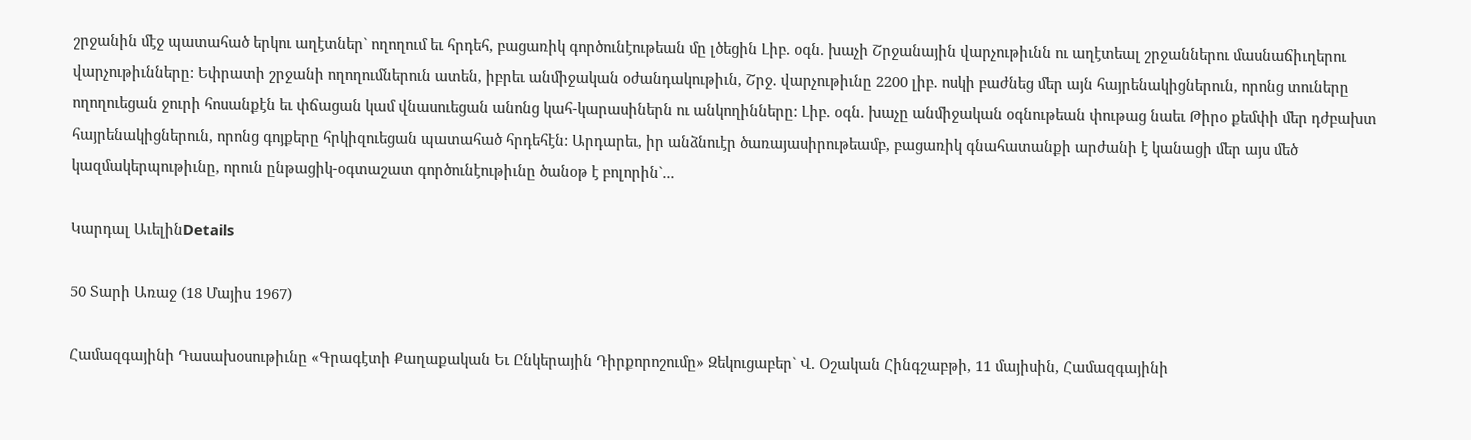շրջանին մէջ պատահած երկու աղէտներ` ողողում եւ հրդեհ, բացառիկ գործունէութեան մը լծեցին Լիբ. օգն. խաչի Շրջանային վարչութիւնն ու աղէտեալ շրջաններու մասնաճիւղերու վարչութիւնները: Եփրատի շրջանի ողողումներուն ատեն, իբրեւ անմիջական օժանդակութիւն, Շրջ. վարչութիւնը 2200 լիբ. ոսկի բաժնեց մեր այն հայրենակիցներուն, որոնց տուները ողողուեցան ջուրի հոսանքէն եւ փճացան կամ վնասուեցան անոնց կահ-կարասիներն ու անկողինները: Լիբ. օգն. խաչը անմիջական օգնութեան փութաց նաեւ Թիրօ քեմփի մեր դժբախտ հայրենակիցներուն, որոնց գոյքերը հրկիզուեցան պատահած հրդեհէն: Արդարեւ, իր անձնուէր ծառայասիրութեամբ, բացառիկ գնահատանքի արժանի է կանացի մեր այս մեծ կազմակերպութիւնը, որուն ընթացիկ-օգտաշատ գործունէութիւնը ծանօթ է բոլորին`...

Կարդալ ԱւելինDetails

50 Տարի Առաջ (18 Մայիս 1967)

Համազգայինի Դասախօսութիւնը «Գրագէտի Քաղաքական Եւ Ընկերային Դիրքորոշումը» Զեկուցաբեր` Վ. Օշական Հինգշաբթի, 11 մայիսին, Համազգայինի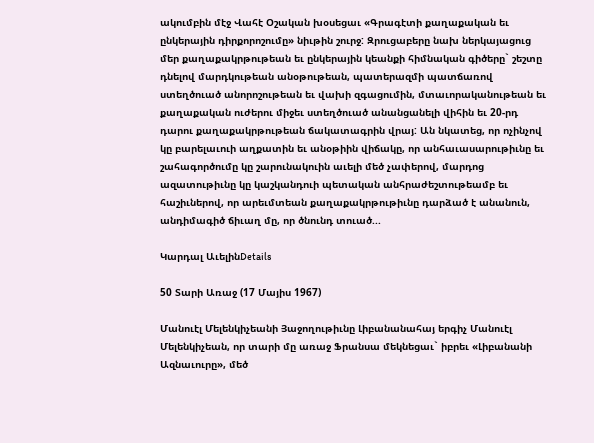ակումբին մէջ Վահէ Օշական խօսեցաւ «Գրագէտի քաղաքական եւ ընկերային դիրքորոշումը» նիւթին շուրջ: Զրուցաբերը նախ ներկայացուց մեր քաղաքակրթութեան եւ ընկերային կեանքի հիմնական գիծերը` շեշտը դնելով մարդկութեան անօթութեան, պատերազմի պատճառով ստեղծուած անորոշութեան եւ վախի զգացումին, մտաւորականութեան եւ քաղաքական ուժերու միջեւ ստեղծուած անանցանելի վիհին եւ 20-րդ դարու քաղաքակրթութեան ճակատագրին վրայ: Ան նկատեց, որ ոչինչով կը բարելաւուի աղքատին եւ անօթիին վիճակը, որ անհաւասարութիւնը եւ շահագործումը կը շարունակուին աւելի մեծ չափերով, մարդոց ազատութիւնը կը կաշկանդուի պետական անհրաժեշտութեամբ եւ հաշիւներով, որ արեւմտեան քաղաքակրթութիւնը դարձած է անանուն, անդիմագիծ ճիւաղ մը, որ ծնունդ տուած...

Կարդալ ԱւելինDetails

50 Տարի Առաջ (17 Մայիս 1967)

Մանուէլ Մելենկիչեանի Յաջողութիւնը Լիբանանահայ երգիչ Մանուէլ Մելենկիչեան, որ տարի մը առաջ Ֆրանսա մեկնեցաւ` իբրեւ «Լիբանանի Ազնաւուրը», մեծ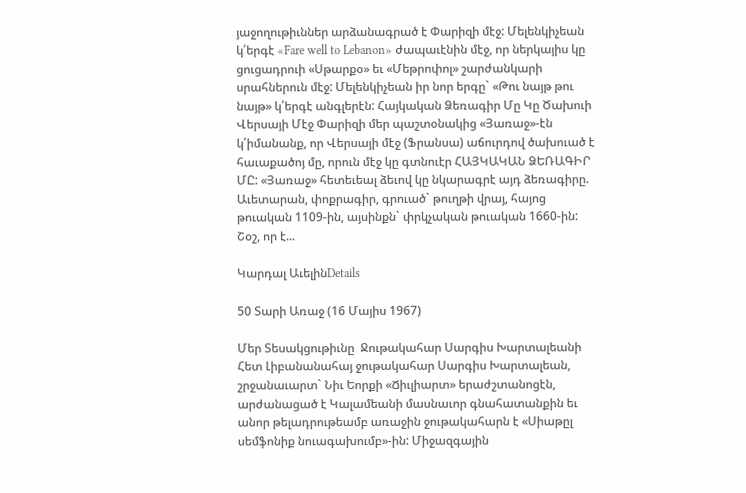յաջողութիւններ արձանագրած է Փարիզի մէջ: Մելենկիչեան կ՛երգէ «Fare well to Lebanon» ժապաւէնին մէջ, որ ներկայիս կը ցուցադրուի «Սթարքօ» եւ «Մեթրոփոլ» շարժանկարի սրահներուն մէջ: Մելենկիչեան իր նոր երգը` «Թու նայթ թու նայթ» կ՛երգէ անգլերէն: Հայկական Ձեռագիր Մը Կը Ծախուի Վերսայի Մէջ Փարիզի մեր պաշտօնակից «Յառաջ»-էն կ՛իմանանք, որ Վերսայի մէջ (Ֆրանսա) աճուրդով ծախուած է հաւաքածոյ մը, որուն մէջ կը գտնուէր ՀԱՅԿԱԿԱՆ ՁԵՌԱԳԻՐ ՄԸ: «Յառաջ» հետեւեալ ձեւով կը նկարագրէ այդ ձեռագիրը. Աւետարան, փոքրագիր, գրուած` թուղթի վրայ, հայոց թուական 1109-ին, այսինքն` փրկչական թուական 1660-ին: Շօշ, որ է...

Կարդալ ԱւելինDetails

50 Տարի Առաջ (16 Մայիս 1967)

Մեր Տեսակցութիւնը  Ջութակահար Սարգիս Խարտալեանի Հետ Լիբանանահայ ջութակահար Սարգիս Խարտալեան, շրջանաւարտ` Նիւ Եորքի «Ճիւլիարտ» երաժշտանոցէն, արժանացած է Կալամեանի մասնաւոր գնահատանքին եւ անոր թելադրութեամբ առաջին ջութակահարն է «Սիաթըլ սեմֆոնիք նուագախումբ»-ին: Միջազգային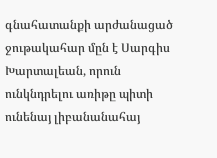գնահատանքի արժանացած ջութակահար մըն է Սարգիս Խարտալեան, որուն ունկնդրելու առիթը պիտի ունենայ լիբանանահայ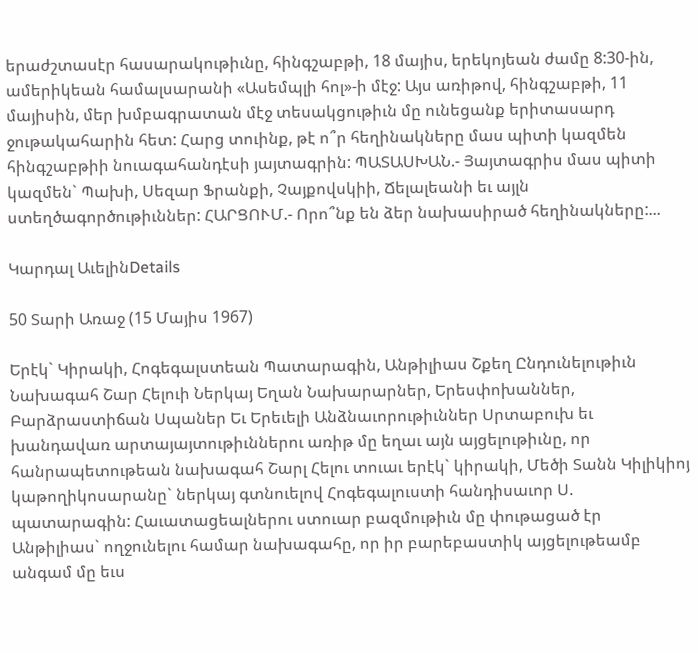երաժշտասէր հասարակութիւնը, հինգշաբթի, 18 մայիս, երեկոյեան ժամը 8:30-ին, ամերիկեան համալսարանի «Ասեմպլի հոլ»-ի մէջ: Այս առիթով, հինգշաբթի, 11 մայիսին, մեր խմբագրատան մէջ տեսակցութիւն մը ունեցանք երիտասարդ ջութակահարին հետ: Հարց տուինք, թէ ո՞ր հեղինակները մաս պիտի կազմեն հինգշաբթիի նուագահանդէսի յայտագրին: ՊԱՏԱՍԽԱՆ.- Յայտագրիս մաս պիտի կազմեն` Պախի, Սեզար Ֆրանքի, Չայքովսկիի, Ճելալեանի եւ այլն ստեղծագործութիւններ: ՀԱՐՑՈՒՄ.- Որո՞նք են ձեր նախասիրած հեղինակները:...

Կարդալ ԱւելինDetails

50 Տարի Առաջ (15 Մայիս 1967)

Երէկ` Կիրակի, Հոգեգալստեան Պատարագին, Անթիլիաս Շքեղ Ընդունելութիւն Նախագահ Շար Հելուի Ներկայ Եղան Նախարարներ, Երեսփոխաններ, Բարձրաստիճան Սպաներ Եւ Երեւելի Անձնաւորութիւններ Սրտաբուխ եւ խանդավառ արտայայտութիւններու առիթ մը եղաւ այն այցելութիւնը, որ   հանրապետութեան նախագահ Շարլ Հելու տուաւ երէկ` կիրակի, Մեծի Տանն Կիլիկիոյ կաթողիկոսարանը` ներկայ գտնուելով Հոգեգալուստի հանդիսաւոր Ս. պատարագին: Հաւատացեալներու ստուար բազմութիւն մը փութացած էր Անթիլիաս` ողջունելու համար նախագահը, որ իր բարեբաստիկ այցելութեամբ անգամ մը եւս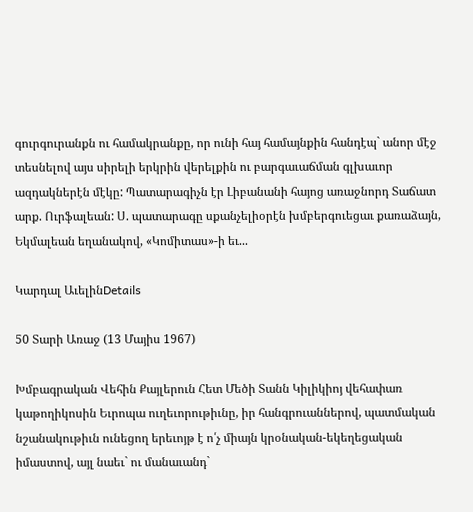գուրգուրանքն ու համակրանքը, որ ունի հայ համայնքին հանդէպ` անոր մէջ տեսնելով այս սիրելի երկրին վերելքին ու բարգաւաճման գլխաւոր ազդակներէն մէկը: Պատարագիչն էր Լիբանանի հայոց առաջնորդ Տաճատ արք. Ուրֆալեան: Ս. պատարագը սքանչելիօրէն խմբերգուեցաւ քառաձայն, Եկմալեան եղանակով, «Կոմիտաս»-ի եւ...

Կարդալ ԱւելինDetails

50 Տարի Առաջ (13 Մայիս 1967)

Խմբագրական Վեհին Քայլերուն Հետ Մեծի Տանն Կիլիկիոյ վեհափառ կաթողիկոսին Եւրոպա ուղեւորութիւնը, իր հանգրուաններով, պատմական նշանակութիւն ունեցող երեւոյթ է ո՛չ միայն կրօնական-եկեղեցական իմաստով, այլ նաեւ` ու մանաւանդ`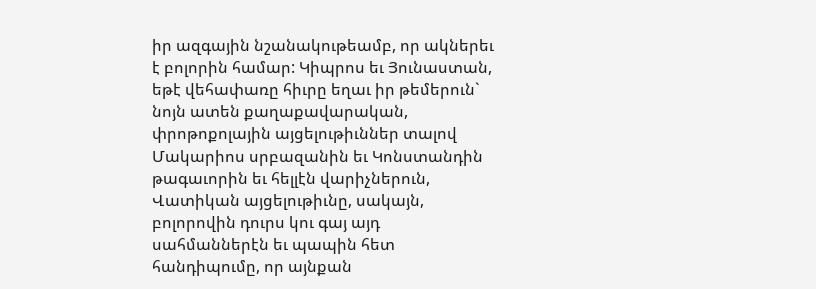իր ազգային նշանակութեամբ, որ ակներեւ է բոլորին համար: Կիպրոս եւ Յունաստան, եթէ վեհափառը հիւրը եղաւ իր թեմերուն` նոյն ատեն քաղաքավարական, փրոթոքոլային այցելութիւններ տալով Մակարիոս սրբազանին եւ Կոնստանդին թագաւորին եւ հելլէն վարիչներուն, Վատիկան այցելութիւնը, սակայն, բոլորովին դուրս կու գայ այդ սահմաններէն եւ պապին հետ հանդիպումը, որ այնքան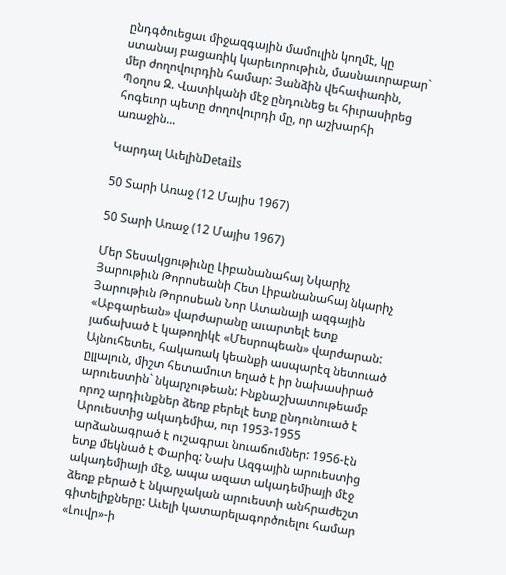ընդգծուեցաւ միջազգային մամուլին կողմէ, կը ստանայ բացառիկ կարեւորութիւն, մասնաւորաբար` մեր ժողովուրդին համար: Յանձին վեհափառին, Պօղոս Զ. Վատիկանի մէջ ընդունեց եւ հիւրասիրեց հոգեւոր պետը ժողովուրդի մը, որ աշխարհի առաջին...

Կարդալ ԱւելինDetails

50 Տարի Առաջ (12 Մայիս 1967)

50 Տարի Առաջ (12 Մայիս 1967)

Մեր Տեսակցութիւնը Լիբանանահայ Նկարիչ Յարութիւն Թորոսեանի Հետ Լիբանանահայ նկարիչ Յարութիւն Թորոսեան Նոր Ատանայի ազգային «Աբգարեան» վարժարանը աւարտելէ ետք յաճախած է կաթողիկէ «Մեսրոպեան» վարժարան: Այնուհետեւ, հակառակ կեանքի ասպարէզ նետուած ըլլալուն, միշտ հետամուտ եղած է իր նախասիրած արուեստին` նկարչութեան: Ինքնաշխատութեամբ որոշ արդիւնքներ ձեռք բերելէ ետք ընդունուած է Արուեստից ակադեմիա, ուր 1953-1955 արձանագրած է ուշագրաւ նուաճումներ: 1956-էն ետք մեկնած է Փարիզ: Նախ Ազգային արուեստից ակադեմիայի մէջ, ապա ազատ ակադեմիայի մէջ ձեռք բերած է նկարչական արուեստի անհրաժեշտ գիտելիքները: Աւելի կատարելագործուելու համար «Լուվր»-ի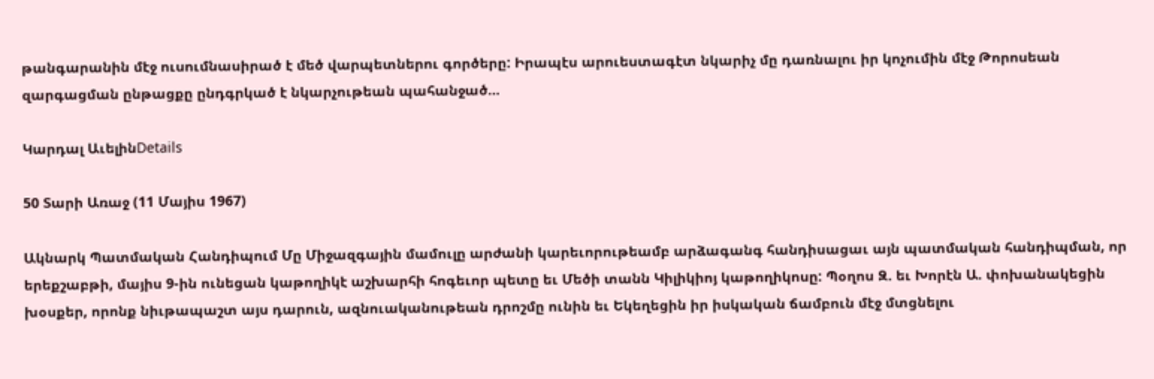թանգարանին մէջ ուսումնասիրած է մեծ վարպետներու գործերը: Իրապէս արուեստագէտ նկարիչ մը դառնալու իր կոչումին մէջ Թորոսեան զարգացման ընթացքը ընդգրկած է նկարչութեան պահանջած...

Կարդալ ԱւելինDetails

50 Տարի Առաջ (11 Մայիս 1967)

Ակնարկ Պատմական Հանդիպում Մը Միջազգային մամուլը արժանի կարեւորութեամբ արձագանգ հանդիսացաւ այն պատմական հանդիպման, որ երեքշաբթի, մայիս 9-ին ունեցան կաթողիկէ աշխարհի հոգեւոր պետը եւ Մեծի տանն Կիլիկիոյ կաթողիկոսը: Պօղոս Զ. եւ Խորէն Ա. փոխանակեցին խօսքեր, որոնք նիւթապաշտ այս դարուն, ազնուականութեան դրոշմը ունին եւ Եկեղեցին իր իսկական ճամբուն մէջ մտցնելու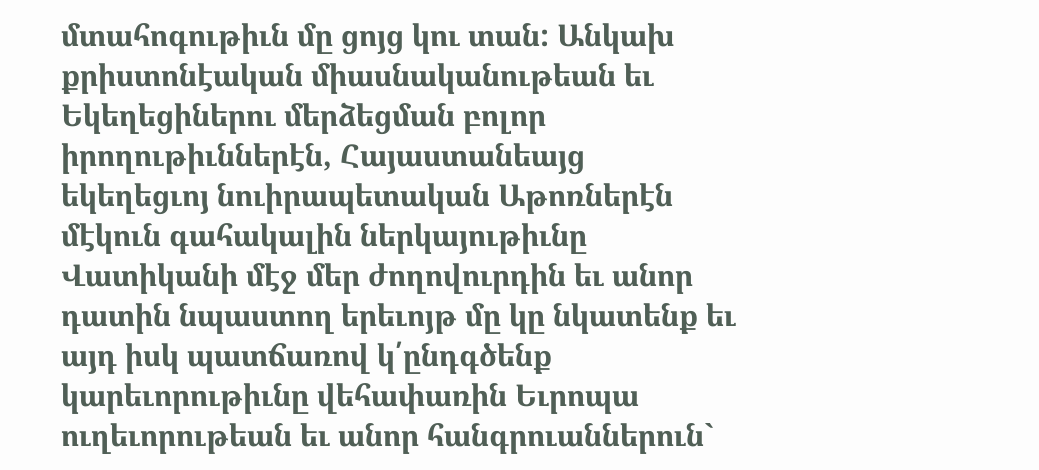մտահոգութիւն մը ցոյց կու տան: Անկախ քրիստոնէական միասնականութեան եւ Եկեղեցիներու մերձեցման բոլոր իրողութիւններէն, Հայաստանեայց եկեղեցւոյ նուիրապետական Աթոռներէն մէկուն գահակալին ներկայութիւնը Վատիկանի մէջ մեր ժողովուրդին եւ անոր դատին նպաստող երեւոյթ մը կը նկատենք եւ այդ իսկ պատճառով կ՛ընդգծենք կարեւորութիւնը վեհափառին Եւրոպա ուղեւորութեան եւ անոր հանգրուաններուն`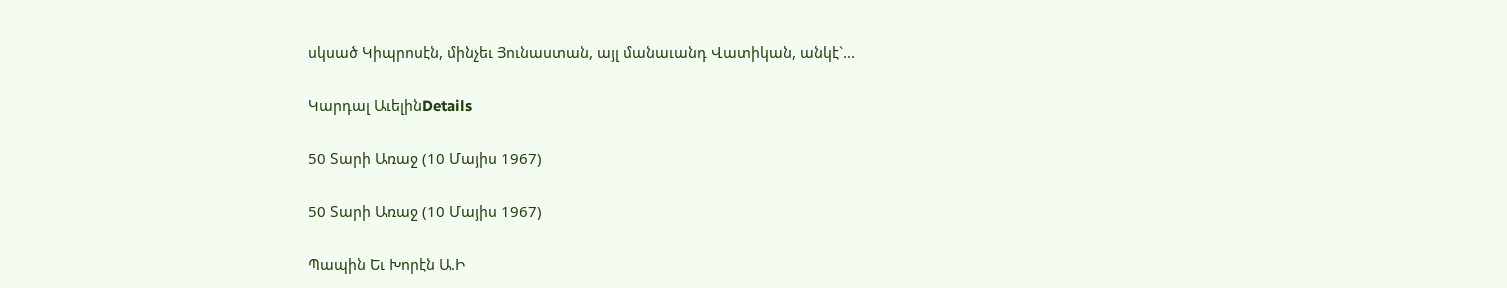սկսած Կիպրոսէն, մինչեւ Յունաստան, այլ մանաւանդ Վատիկան, անկէ`...

Կարդալ ԱւելինDetails

50 Տարի Առաջ (10 Մայիս 1967)

50 Տարի Առաջ (10 Մայիս 1967)

Պապին Եւ Խորէն Ա.Ի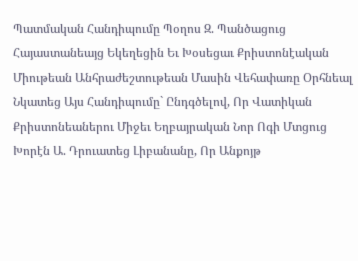Պատմական Հանդիպումը Պօղոս Զ. Պանծացուց Հայաստանեայց Եկեղեցին Եւ Խօսեցաւ Քրիստոնէական Միութեան Անհրաժեշտութեան Մասին Վեհափառը Օրհնեալ Նկատեց Այս Հանդիպումը` Ընդգծելով, Որ Վատիկան Քրիստոնեաներու Միջեւ Եղբայրական Նոր Ոգի Մտցուց Խորէն Ա. Դրուատեց Լիբանանը, Որ Անքոյթ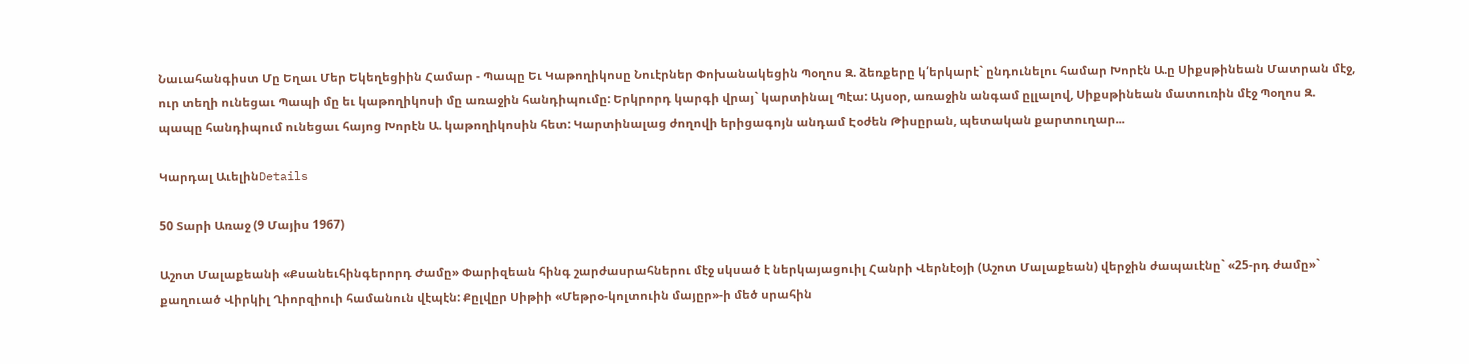Նաւահանգիստ Մը Եղաւ Մեր Եկեղեցիին Համար - Պապը Եւ Կաթողիկոսը Նուէրներ Փոխանակեցին Պօղոս Զ. ձեռքերը կ՛երկարէ` ընդունելու համար Խորէն Ա.ը Սիքսթինեան Մատրան մէջ, ուր տեղի ունեցաւ Պապի մը եւ կաթողիկոսի մը առաջին հանդիպումը: Երկրորդ կարգի վրայ` կարտինալ Պէա: Այսօր, առաջին անգամ ըլլալով, Սիքսթինեան մատուռին մէջ Պօղոս Զ. պապը հանդիպում ունեցաւ հայոց Խորէն Ա. կաթողիկոսին հետ: Կարտինալաց ժողովի երիցագոյն անդամ Էօժեն Թիսըրան, պետական քարտուղար...

Կարդալ ԱւելինDetails

50 Տարի Առաջ (9 Մայիս 1967)

Աշոտ Մալաքեանի «Քսանեւհինգերորդ Ժամը» Փարիզեան հինգ շարժասրահներու մէջ սկսած է ներկայացուիլ Հանրի Վերնէօյի (Աշոտ Մալաքեան) վերջին ժապաւէնը` «25-րդ ժամը»` քաղուած Վիրկիլ Ղիորզիուի համանուն վէպէն: Քըլվըր Սիթիի «Մեթրօ-կոլտուին մայըր»-ի մեծ սրահին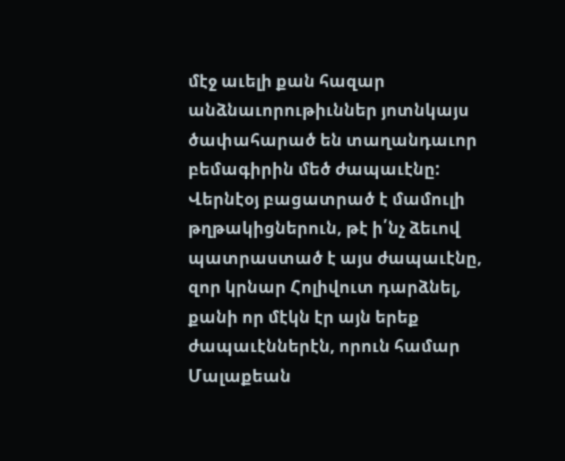մէջ աւելի քան հազար անձնաւորութիւններ յոտնկայս ծափահարած են տաղանդաւոր բեմագիրին մեծ ժապաւէնը: Վերնէօյ բացատրած է մամուլի թղթակիցներուն, թէ ի՛նչ ձեւով պատրաստած է այս ժապաւէնը, զոր կրնար Հոլիվուտ դարձնել, քանի որ մէկն էր այն երեք ժապաւէններէն, որուն համար Մալաքեան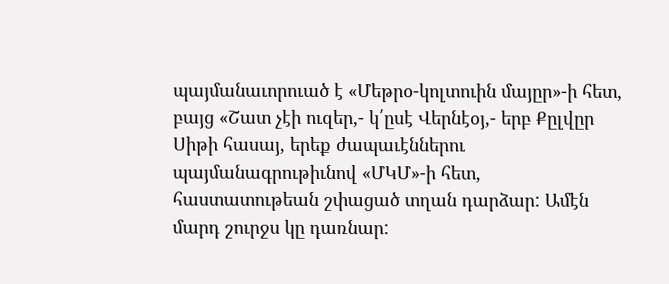պայմանաւորուած է «Մեթրօ-կոլտուին մայըր»-ի հետ, բայց «Շատ չէի ուզեր,- կ՛ըսէ Վերնէօյ,- երբ Քըլվըր Սիթի հասայ, երեք ժապաւէններու պայմանագրութիւնով «ՄԿՄ»-ի հետ, հաստատութեան շփացած տղան դարձար: Ամէն մարդ շուրջս կը դառնար: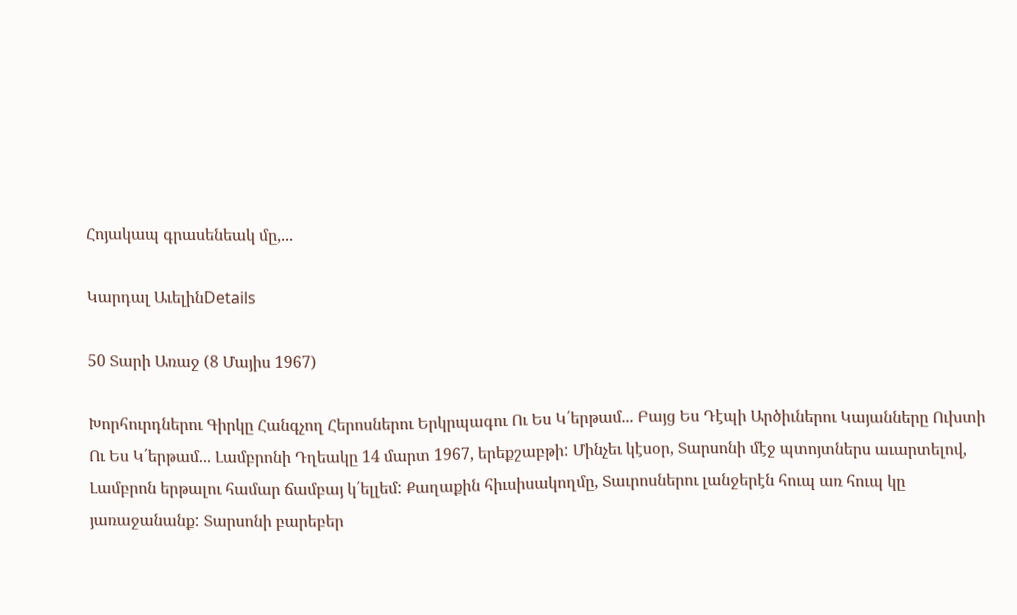Հոյակապ գրասենեակ մը,...

Կարդալ ԱւելինDetails

50 Տարի Առաջ (8 Մայիս 1967)

Խորհուրդներու Գիրկը Հանգչող Հերոսներու Երկրպագու Ու Ես Կ՛երթամ... Բայց Ես Դէպի Արծիւներու Կայանները Ուխտի Ու Ես Կ՛երթամ... Լամբրոնի Դղեակը 14 մարտ 1967, երեքշաբթի: Մինչեւ կէսօր, Տարսոնի մէջ պտոյտներս աւարտելով, Լամբրոն երթալու համար ճամբայ կ՛ելլեմ: Քաղաքին հիւսիսակողմը, Տաւրոսներու լանջերէն հուպ առ հուպ կը յառաջանանք: Տարսոնի բարեբեր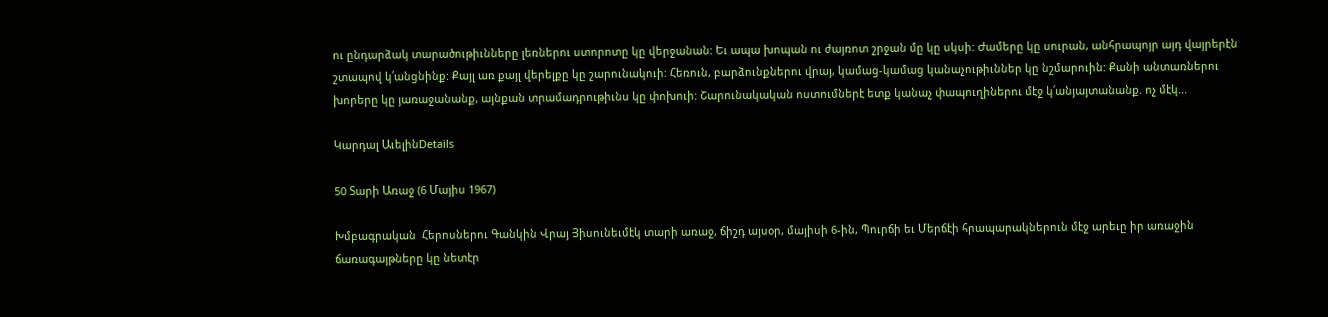ու ընդարձակ տարածութիւնները լեռներու ստորոտը կը վերջանան: Եւ ապա խոպան ու ժայռոտ շրջան մը կը սկսի: Ժամերը կը սուրան, անհրապոյր այդ վայրերէն շտապով կ՛անցնինք: Քայլ առ քայլ վերելքը կը շարունակուի: Հեռուն, բարձունքներու վրայ, կամաց-կամաց կանաչութիւններ կը նշմարուին: Քանի անտառներու խորերը կը յառաջանանք, այնքան տրամադրութիւնս կը փոխուի: Շարունակական ոստումներէ ետք կանաչ փապուղիներու մէջ կ՛անյայտանանք. ոչ մէկ...

Կարդալ ԱւելինDetails

50 Տարի Առաջ (6 Մայիս 1967)

Խմբագրական  Հերոսներու Գանկին Վրայ Յիսունեւմէկ տարի առաջ, ճիշդ այսօր, մայիսի 6-ին, Պուրճի եւ Մերճէի հրապարակներուն մէջ արեւը իր առաջին ճառագայթները կը նետէր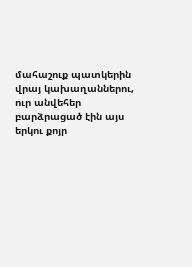մահաշուք պատկերին վրայ կախաղաններու, ուր անվեհեր բարձրացած էին այս երկու քոյր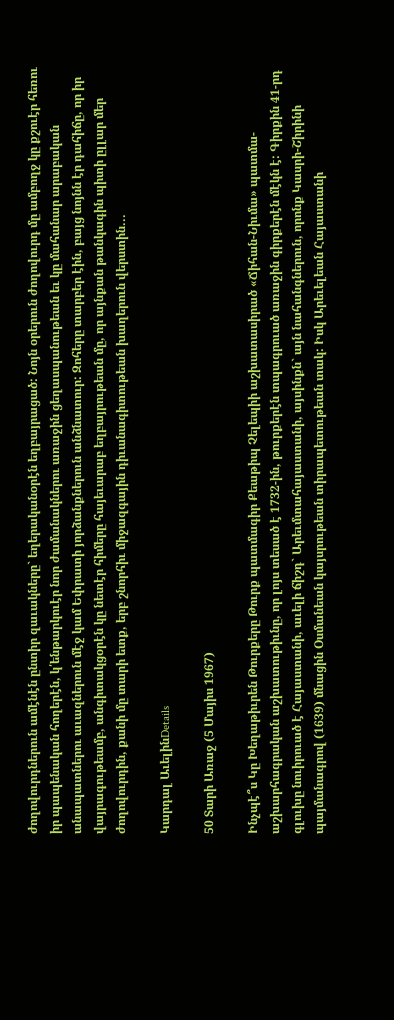ժողովուրդներուն ամէնէն ընտիր զաւակները` եղերականօրէն եղբայրացած: Նոյն օրերուն ժողովուրդ մը ամբողջ կը քշուէր հեռու իր պապենական հողերէն, կ՛ենթարկուէր նոր ժամանակներու առաջին ցեղասպանութեան եւ կը մահանար արաբական անապատներու աւազներուն մէջ կամ Եփրատի յորձանքներուն անձնատուր: Զոհերը տարբեր էին, բայց նոյնն էր դահիճը, որ իր վայրագութեամբ, անգիտակցօրէն կը նետէր հիմերը հայեւարաբ եղբայրութեան մը, որ այնքան թանկագին պիտի ըլլար մեր ժողովուրդին, քանի մը տարի ետք, երբ շնորհիւ միջազգային դիւանագիտութեան խաղերուն վերստին...

Կարդալ ԱւելինDetails

50 Տարի Առաջ (5 Մայիս 1967)

Ինչպէ՞ս Կը Խեղաթիւրեն Թուրքերը Թուրք պատմագիր Քեաթիպ Չելեպիի աշխատասիրած «Ճիհան-Նիւմա» պատմա-աշխարհագրական աշխատութիւնը, որ լոյս տեսած է 1732-ին, թուրքերէն տպագրուած առաջին գիրքերէն մէկն է: Գիրքին 41-րդ գլուխը նուիրուած է Հայաստանի, աւելի ճիշդ` Արեւմտահայաստանի, այսինքն` այն նահանգներուն, որոնք Կասրի-Շիրինի պայմանագրով (1639) մնացին Օսմանեան կայսրութեան տիրապետութեան տակ: Իսկ Արեւելեան Հայաստանի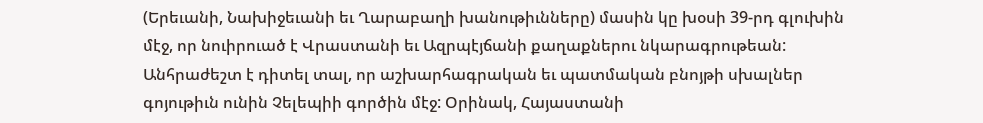(Երեւանի, Նախիջեւանի եւ Ղարաբաղի խանութիւնները) մասին կը խօսի 39-րդ գլուխին մէջ, որ նուիրուած է Վրաստանի եւ Ազրպէյճանի քաղաքներու նկարագրութեան: Անհրաժեշտ է դիտել տալ, որ աշխարհագրական եւ պատմական բնոյթի սխալներ գոյութիւն ունին Չելեպիի գործին մէջ: Օրինակ, Հայաստանի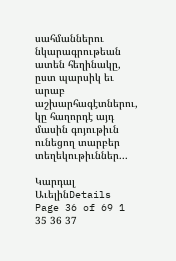սահմաններու նկարագրութեան ատեն հեղինակը, ըստ պարսիկ եւ արաբ աշխարհագէտներու, կը հաղորդէ այդ մասին գոյութիւն ունեցող տարբեր տեղեկութիւններ...

Կարդալ ԱւելինDetails
Page 36 of 69 1 35 36 37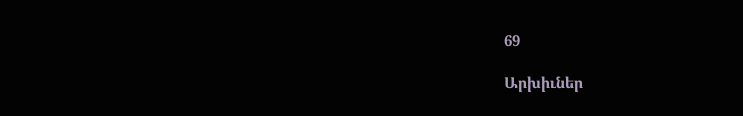69

Արխիւներ